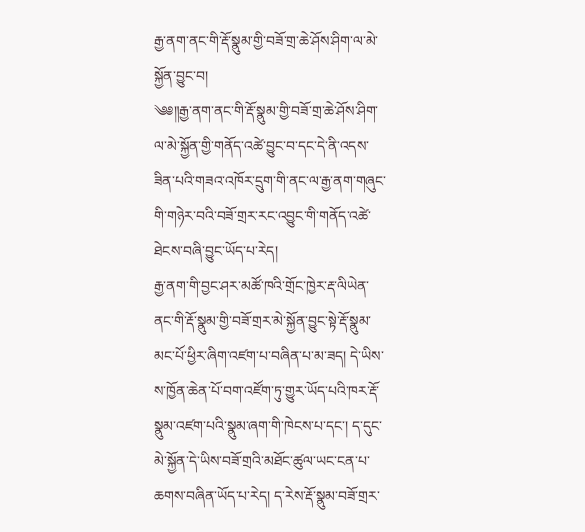རྒྱ་ནག་ནང་གི་རྡོ་སྣུམ་གྱི་བཟོ་གྲ་ཆེ་ཤོས་ཤིག་ལ་མེ་སྐྱོན་བྱུང་བ།
༄༅༎རྒྱ་ནག་ནང་གི་རྡོ་སྣུམ་གྱི་བཟོ་གྲ་ཆེ་ཤོས་ཤིག་ལ་མེ་སྐྱོན་གྱི་གནོད་འཚེ་བྱུང་བ་དང་དེ་ནི་འདས་ཟིན་པའི་གཟའ་འཁོར་དྲུག་གི་ནང་ལ་རྒྱ་ནག་གཞུང་གི་གཉེར་བའི་བཟོ་གྲར་རང་འབྱུང་གི་གནོད་འཚེ་ཐེངས་བཞི་བྱུང་ཡོད་པ་རེད།
རྒྱ་ནག་གི་བྱང་ཤར་མཚོ་ཁའི་གྲོང་ཁྱེར་རྡ་ལིཡེན་ནང་གི་རྡོ་སྣུམ་གྱི་བཟོ་གྲར་མེ་སྐྱོན་བྱུང་སྟེ་རྡོ་སྣུམ་མང་པོ་ཕྱིར་ཞིག་འཛག་པ་བཞིན་པ་མ་ཟད། དེ་ཡིས་ས་ཁྱོན་ཆེན་པོ་བག་འཛོག་ཏུ་གྱུར་ཡོད་པའི་ཁར་རྡོ་སྣུམ་འཛག་པའི་སྣུམ་ཞག་གི་ཁེངས་པ་དང་། ད་དུང་མེ་སྐྱོན་དེ་ཡིས་བཟོ་གྲའི་མཐོང་ཚུལ་ཡང་ངན་པ་ཆགས་བཞིན་ཡོད་པ་རེད། ད་རེས་རྡོ་སྣུམ་བཟོ་གྲར་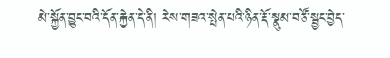མེ་སྐྱོན་བྱུང་བའི་དོན་རྐྱེན་དེ་ནི། རེས་གཟའ་སྤེན་པའི་ཉིན་རྡོ་སྣུམ་བཙོ་སྦྱང་བྱེད་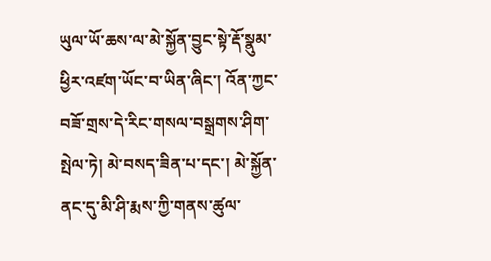ཡུལ་ཡོ་ཆས་ལ་མེ་སྐྱོན་བྱུང་སྟེ་རྡོ་སྣུམ་ཕྱིར་འཛག་ཡོང་བ་ཡིན་ཞིང་། འོན་ཀྱང་བཟོ་གྲས་དེ་རིང་གསལ་བསྒྲགས་ཤིག་སྤེལ་ཏེ། མེ་བསད་ཟིན་པ་དང་། མེ་སྐྱོན་ནང་དུ་མི་ཤི་རྨས་ཀྱི་གནས་ཚུལ་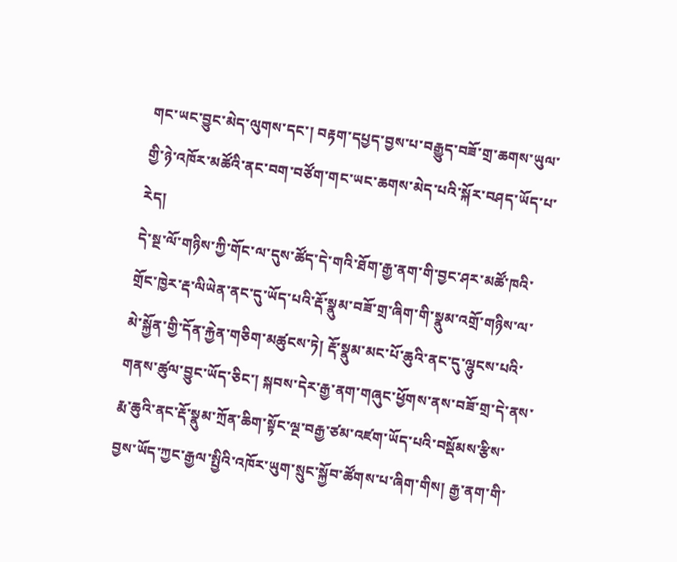གང་ཡང་བྱུང་མེད་ལུགས་དང་། བརྟག་དཔྱད་བྱས་པ་བརྒྱུད་བཟོ་གྲ་ཆགས་ཡུལ་གྱི་ཉེ་འཁོར་མཚོའི་ནང་བག་བཙོག་གང་ཡང་ཆགས་མེད་པའི་སྐོར་བཤད་ཡོད་པ་རེད།
དེ་སྔ་ལོ་གཉིས་ཀྱི་གོང་ལ་དུས་ཚོད་དེ་གའི་ཐོག་རྒྱ་ནག་གི་བྱང་ཤར་མཚོ་ཁའི་གྲོང་ཁྱེར་རྡ་ལིཡེན་ནང་དུ་ཡོད་པའི་རྡོ་སྣུམ་བཟོ་གྲ་ཞིག་གི་སྣུམ་འགྲོ་གཉིས་ལ་མེ་སྐྱོན་གྱི་དོན་རྐྱེན་གཅིག་མཚུངས་ཏེ། རྡོ་སྣུམ་མང་པོ་ཆུའི་ནང་དུ་ལྷུངས་པའི་གནས་ཚུལ་བྱུང་ཡོད་ཅིང་། སྐབས་དེར་རྒྱ་ནག་གཞུང་ཕྱོགས་ནས་བཟོ་གྲ་དེ་ནས་རྨ་ཆུའི་ནང་རྡོ་སྣུམ་ཀྲོན་ཆིག་སྟོང་ལྔ་བརྒྱ་ཙམ་འཛག་ཡོད་པའི་བསྡོམས་རྩིས་བྱས་ཡོད་ཀྱང་རྒྱལ་སྤྱིའི་འཁོར་ཡུག་སྲུང་སྐྱོབ་ཚོགས་པ་ཞིག་གིས། རྒྱ་ནག་གི་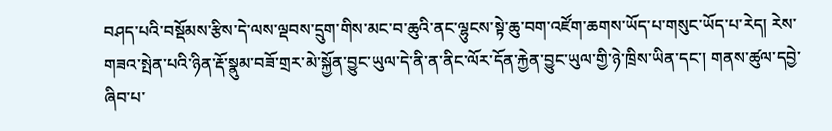བཤད་པའི་བསྡོམས་རྩིས་དེ་ལས་ལྡབས་དྲུག་གིས་མང་བ་ཆུའི་ནང་ལྷུངས་སྟེ་ཆུ་བག་འཛོག་ཆགས་ཡོད་པ་གསུང་ཡོད་པ་རེད། རེས་གཟའ་སྤེན་པའི་ཉིན་རྡོ་སྣུམ་བཟོ་གྲར་མེ་སྐྱོན་བྱུང་ཡུལ་དེ་ནི་ན་ནིང་ལོར་དོན་རྐྱེན་བྱུང་ཡུལ་གྱི་ཉེ་ཁྲིས་ཡིན་དང་། གནས་ཚུལ་དབྱེ་ཞིབ་པ་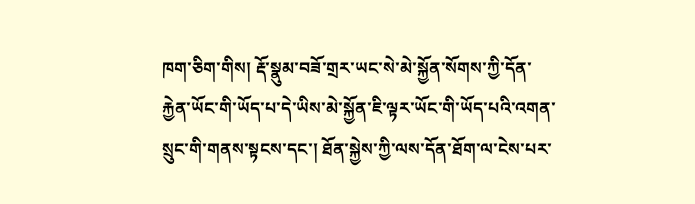ཁག་ཅིག་གིས། རྡོ་སྣུམ་བཟོ་གྲར་ཡང་སེ་མེ་སྐྱོན་སོགས་ཀྱི་དོན་རྐྱེན་ཡོང་གི་ཡོད་པ་དེ་ཡིས་མེ་སྐྱོན་ཇི་ལྟར་ཡོང་གི་ཡོད་པའི་འགན་སྲུང་གི་གནས་སྟངས་དང་། ཐོན་སྐྱེས་ཀྱི་ལས་དོན་ཐོག་ལ་ངེས་པར་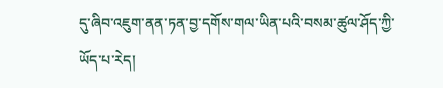དུ་ཞིབ་འཇུག་ནན་ཏན་བྱ་དགོས་གལ་ཡིན་པའི་བསམ་ཚུལ་ཤོད་ཀྱི་ཡོད་པ་རེད།